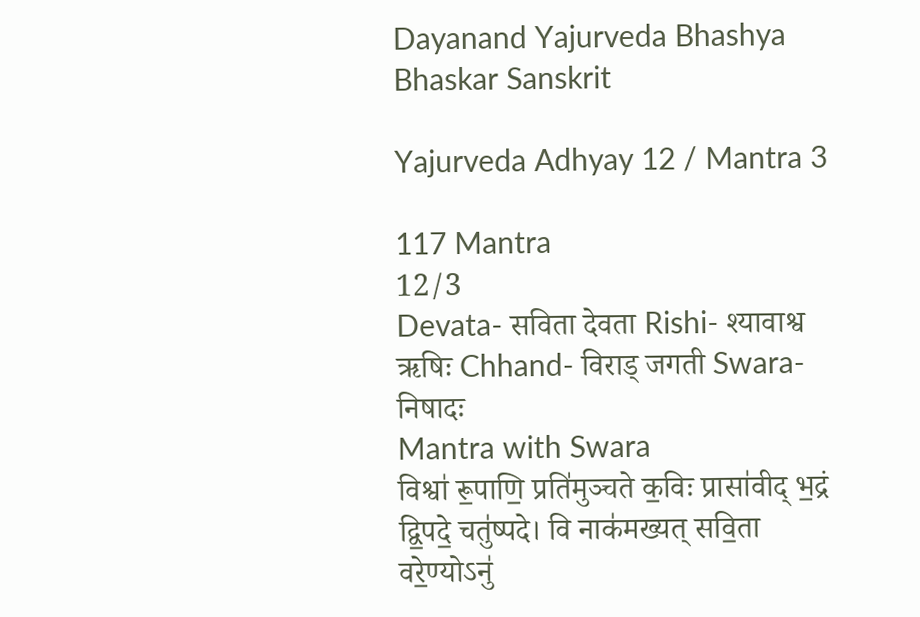Dayanand Yajurveda Bhashya Bhaskar Sanskrit

Yajurveda Adhyay 12 / Mantra 3

117 Mantra
12/3
Devata- सविता देवता Rishi- श्यावाश्व ऋषिः Chhand- विराड् जगती Swara- निषादः
Mantra with Swara
विश्वा॑ रू॒पाणि॒ प्रति॑मुञ्चते क॒विः प्रासा॑वीद् भ॒द्रं द्वि॒पदे॒ चतु॑ष्पदे। वि नाक॑मख्यत् सवि॒ता वरे॒ण्योऽनु॑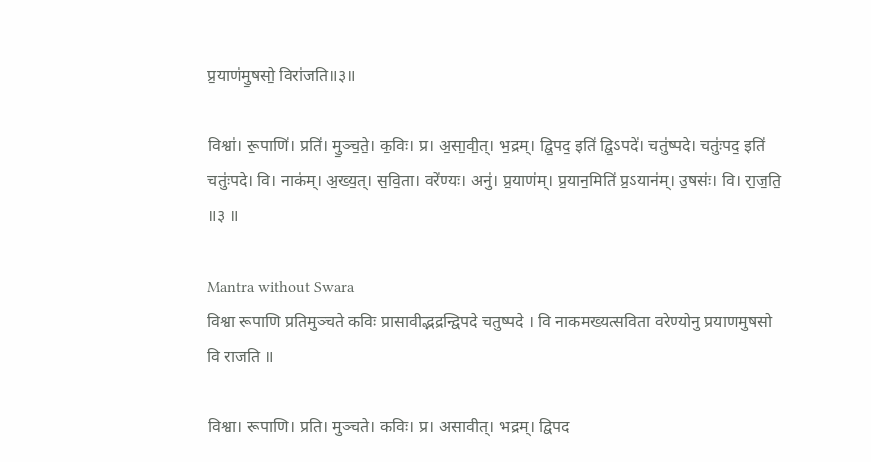प्र॒याण॑मु॒षसो॒ विरा॑जति॥३॥

विश्वा॑। रू॒पाणि॑। प्रति॑। मु॒ञ्च॒ते॒। क॒विः। प्र। अ॒सा॒वी॒त्। भ॒द्रम्। द्वि॒पद॒ इति॑ द्वि॒ऽपदे॑। चतु॑ष्पदे। चतुः॑पद॒ इति॑ चतुः॑पदे। वि। नाक॑म्। अ॒ख्य॒त्। स॒वि॒ता। वरे॑ण्यः। अनु॑। प्र॒याण॑म्। प्र॒यान॒मिति॑ प्र॒ऽयान॑म्। उ॒षसः॑। वि। रा॒ज॒ति॒ ॥३ ॥

Mantra without Swara
विश्वा रूपाणि प्रतिमुञ्चते कविः प्रासावीद्भद्रन्द्विपदे चतुष्पदे । वि नाकमख्यत्सविता वरेण्योनु प्रयाणमुषसो वि राजति ॥

विश्वा। रूपाणि। प्रति। मुञ्चते। कविः। प्र। असावीत्। भद्रम्। द्विपद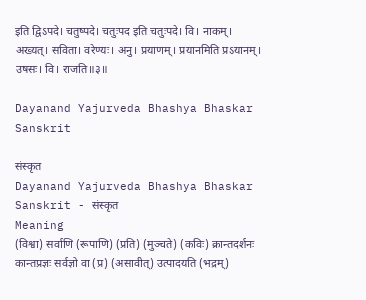इति द्विऽपदे। चतुष्पदे। चतुःपद इति चतुःपदे। वि। नाकम्। अख्यत्। सविता। वरेण्यः। अनु। प्रयाणम्। प्रयानमिति प्रऽयानम्। उषसः। वि। राजति॥३॥

Dayanand Yajurveda Bhashya Bhaskar Sanskrit

संस्कृत
Dayanand Yajurveda Bhashya Bhaskar Sanskrit - संस्कृत
Meaning
(विश्वा) सर्वाणि (रूपाणि) (प्रति) (मुञ्चते) (कविः) क्रान्तदर्शनः कान्तप्रज्ञः सर्वज्ञो वा (प्र) (असावीत्) उत्पादयति (भद्रम्)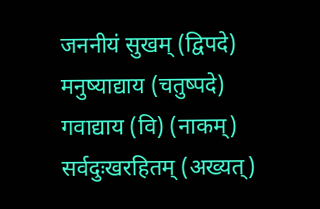जननीयं सुखम् (द्विपदे) मनुष्याद्याय (चतुष्पदे) गवाद्याय (वि) (नाकम्) सर्वदुःखरहितम् (अख्यत्)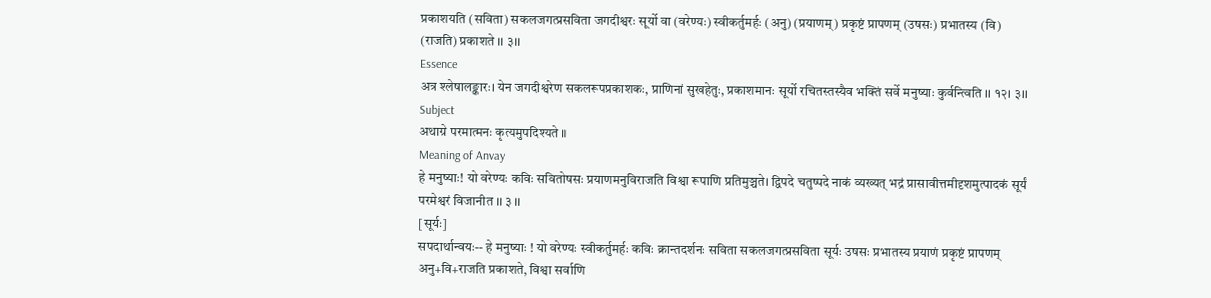प्रकाशयति (सविता) सकलजगत्प्रसविता जगदीश्वरः सूर्यो वा (वरेण्यः) स्वीकर्तुमर्हः (अनु) (प्रयाणम्) प्रकृष्टं प्रापणम् (उषसः) प्रभातस्य (वि) (राजति) प्रकाशते ।। ३।।
Essence
अत्र श्लेषालङ्कारः। येन जगदीश्वरेण सकलरूपप्रकाशकः, प्राणिनां सुखहेतुः, प्रकाशमानः सूर्यो रचितस्तस्यैव भक्तिं सर्वे मनुष्याः कुर्वन्त्विति ।। १२। ३।।
Subject
अथाग्रे परमात्मनः कृत्यमुपदिश्यते ॥
Meaning of Anvay
हे मनुष्याः! यो वरेण्यः कविः सवितोषसः प्रयाणमनुविराजति विश्वा रूपाणि प्रतिमुञ्चते। द्विपदे चतुष्पदे नाकं व्यख्यत् भद्रं प्रासावीत्तमीदृशमुत्पादकं सूर्यं परमेश्वरं विजानीत ।। ३ ।।
[सूर्यः]
सपदार्थान्वयः-- हे मनुष्याः ! यो वरेण्यः स्वीकर्तुमर्हः कविः क्रान्तदर्शनः सविता सकलजगत्प्रसविता सूर्यः उषसः प्रभातस्य प्रयाणं प्रकृष्टं प्रापणम् अनु+वि+राजति प्रकाशते, विश्वा सर्वाणि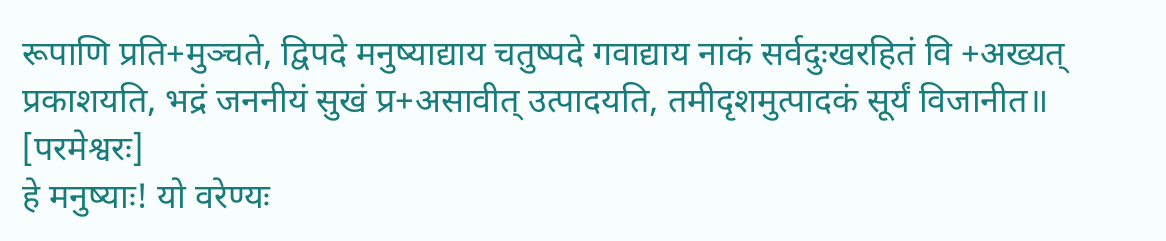रूपाणि प्रति+मुञ्चते, द्विपदे मनुष्याद्याय चतुष्पदे गवाद्याय नाकं सर्वदुःखरहितं वि +अख्यत् प्रकाशयति, भद्रं जननीयं सुखं प्र+असावीत् उत्पादयति, तमीदृशमुत्पादकं सूर्यं विजानीत॥
[परमेश्वरः]
हे मनुष्याः! यो वरेण्यः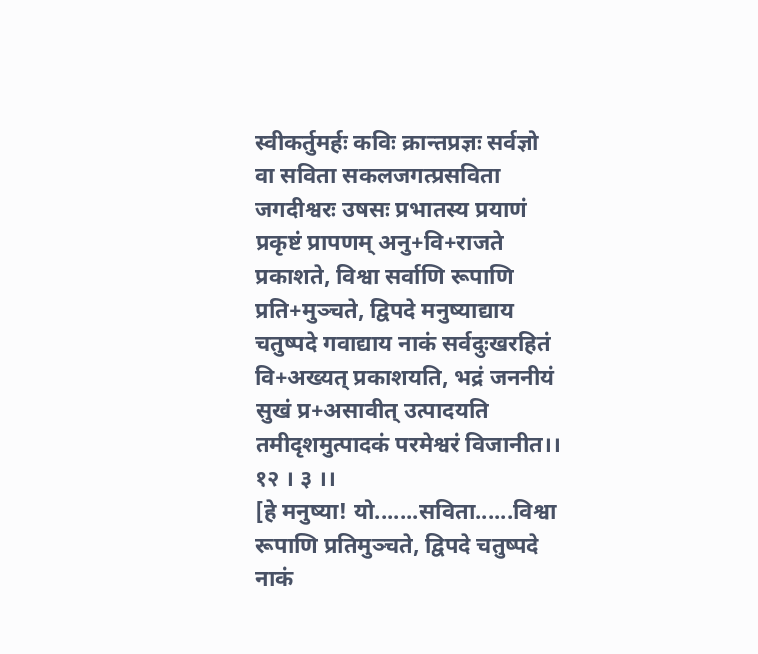स्वीकर्तुमर्हः कविः क्रान्तप्रज्ञः सर्वज्ञो वा सविता सकलजगत्प्रसविता जगदीश्वरः उषसः प्रभातस्य प्रयाणं प्रकृष्टं प्रापणम् अनु+वि+राजते प्रकाशते, विश्वा सर्वाणि रूपाणि प्रति+मुञ्चते, द्विपदे मनुष्याद्याय चतुष्पदे गवाद्याय नाकं सर्वदुःखरहितं वि+अख्यत् प्रकाशयति, भद्रं जननीयं सुखं प्र+असावीत् उत्पादयति तमीदृशमुत्पादकं परमेश्वरं विजानीत।। १२ । ३ ।।
[हे मनुष्या! यो.......सविता......विश्वा रूपाणि प्रतिमुञ्चते, द्विपदे चतुष्पदे नाकं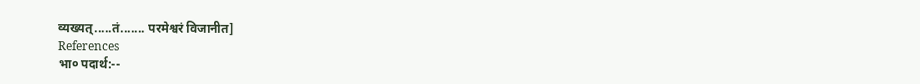व्यख्यत्.....तं....... परमेश्वरं विजानीत]
References
भा० पदार्थ:--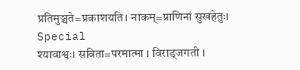प्रतिमुञ्चते=प्रकाशयति। नाकम्=प्राणिनां सुखहेतुः।
Special
श्यावाश्वः। सविता=परमात्मा । विराड्जगती ।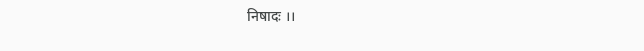निषादः ।।